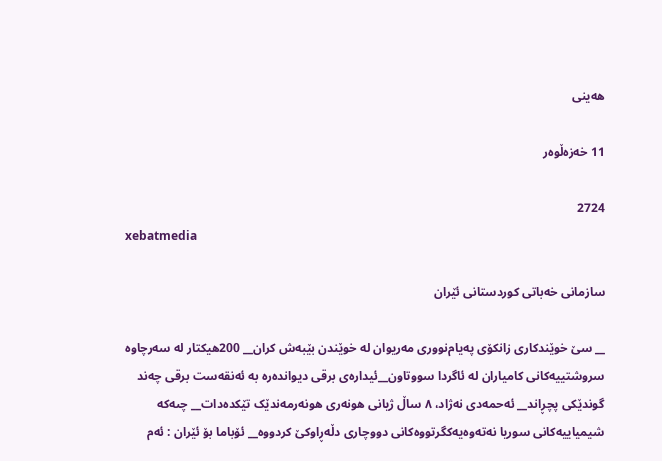هه‌ینی

11 خه‌زه‌ڵوه‌ر

2724
xebatmedia

سازمانی خه‌باتی کوردستانی ئێران

__ سێ خوێندکاری زانکۆی پەیام‌نووری مەریوان لە خوێندن بێبەش کران__ 200هیکتار لە سەرچاوە سروشتییەکانی کامیاران لە ئاگردا سووتاون__ئیدارەی برقی دیواندەرە بە ئەنقەست برقی چەند گوندێکی پچڕاند__ ئه‌‌‌حمه‌‌‌دی‌ نه‌‌‌ژاد، ٨ ساڵ‌ ژیانی‌ هونه‌‌‌ری‌ هونه‌‌‌رمه‌‌‌ندێک تێکده‌‌‌دات__ چىه‌‌‌که‌‌‌ شیمیاییه‌‌‌کانى سوریا نه‌‌‌ته‌‌‌وه‌‌‌یه‌‌‌کگرتووه‌‌‌کانی دووچاری دڵه‌‌‌ڕاوکێ کردووه‌‌‌__ ئۆباما بۆ ئێران : ئه‌‌‌م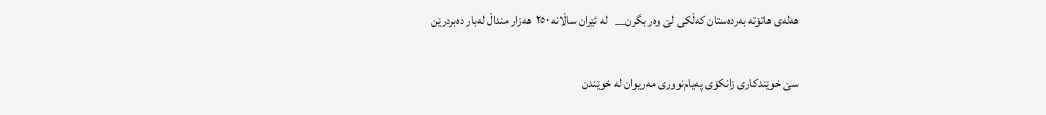هه‌‌‌له‌‌‌ی هاتۆته‌‌‌ به‌‌‌رده‌‌‌ستان که‌‌‌ڵکى لێ وه‌‌‌ر بگرن__   لە ئێران ساڵانە ٢٥٠  هەزار منداڵ لەبار دەبردرێن

سێ خوێندکاری زانکۆی پەیام‌نووری مەریوان لە خوێندن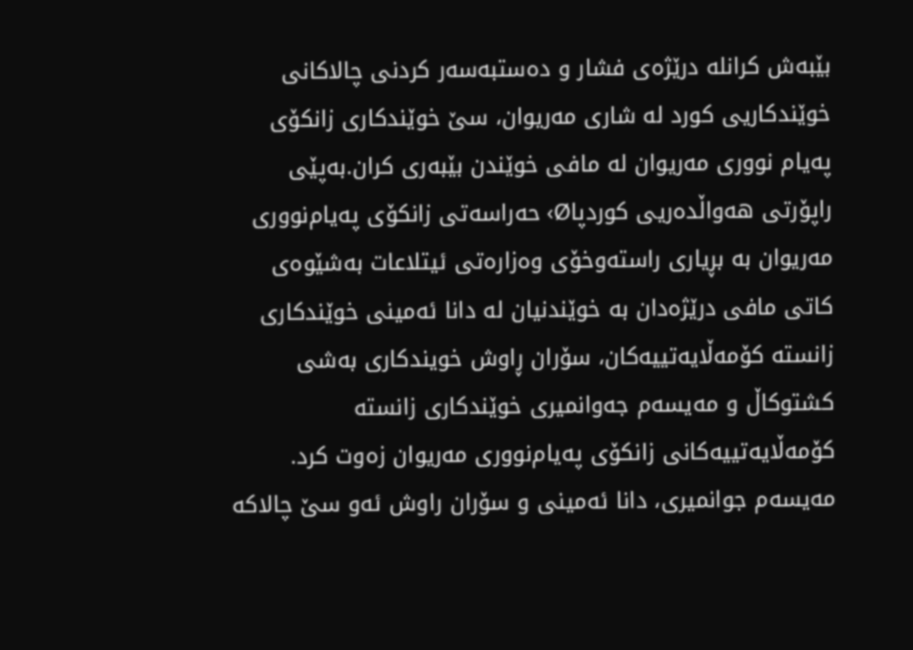بێبەش کرانلە درێژەی فشار و دەستبەسەر کردنی چالاکانی خوێندکاریی کورد لە شاری مەریوان، سێ خوێندکاری زانکۆی پەیام نووری مەریوان لە مافی خوێندن بێبەری کران.بەپێی راپۆرتی هەواڵدەریی کوردپاØ› حەراسەتی زانکۆی پەیام‌نووری مەریوان بە بڕیاری راستەوخۆی وەزارەتی ئیتلاعات بەشێوەی کاتی مافی درێژەدان بە خوێندنیان له‌‌‌ دانا ئه‌‌‌مینی خوێندکاری زانسته‌‌‌ کۆمه‌‌‌ڵایه‌‌‌تییه‌‌‌کان، سۆران ڕاوش خویندکاری بەشی کشتوکاڵ و مه‌‌‌یسه‌‌‌م جه‌‌‌وانمیری خوێندکاری زانسته‌‌‌ کۆمه‌‌‌ڵایه‌‌‌تییه‌‌‌کانی زانکۆی پەیام‌نووری مەریوان زه‌‌‌وت کرد. مەیسەم جوانمیری، دانا ئەمینی و سۆران راوش ئەو سێ چالاکە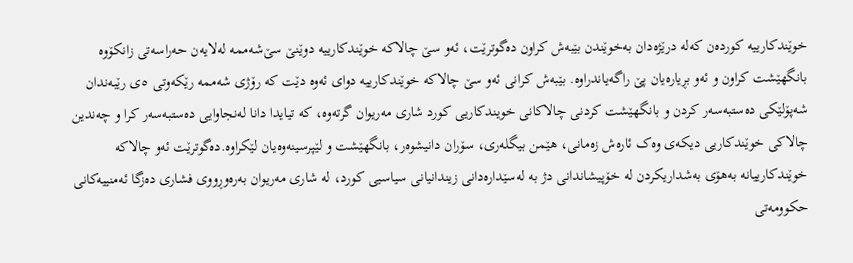خوێندکارییە کوردەن کەلە درێژەدان بەخوێندن بێبەش کراون دەگوترێت، ئەو سێ چالاکە خوێندکارییە دوێنێ سێ‌شەممە لەلایەن حەراسەتی زانکۆوە بانگهێشت کراون و ئەو بڕیارەیان پێ راگەیاندراوە. بێبەش کرانی ئەو سێ چالاکە خوێندکارییە دوای ئەوە دێت کە رۆژی شەممە رێکەوتی ٥ی رێبەندان شەپۆلێکی دەستبەسەر کردن و بانگهێشت کردنی چالاکانی خویندکاریی کورد شاری مەریوان گرتەوە، کە تیایدا دانا لەنجاوایی دەستبەسەر کرا و چەندین چالاکی خوێندکاریی دیکەی وەک ئارەش زەمانی، هێمن بیگلەری، سۆران دانیشوەر، بانگهێشت و لێپرسینەوەیان لێکراوە.دەگوترێت ئەو چالاکە خوێندکارییانە بەهۆی بەشداریکردن لە خۆپیشاندانی دژ بە لەسێدارەدانی زیندانیانی سیاسیی کورد، لە شاری مەریوان بەرەوڕووی فشاری دەزگا ئەمنییەکانی حکوومەتی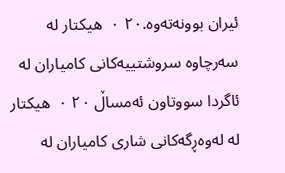ئیران بوونەتەوە.٢٠ ٠  هیکتار لە سەرچاوە سروشتییەکانی کامیاران لە ئاگردا سووتاون ئەمساڵ ٢٠ ٠  هیکتار لە لەوەڕگەکانی شاری کامیاران لە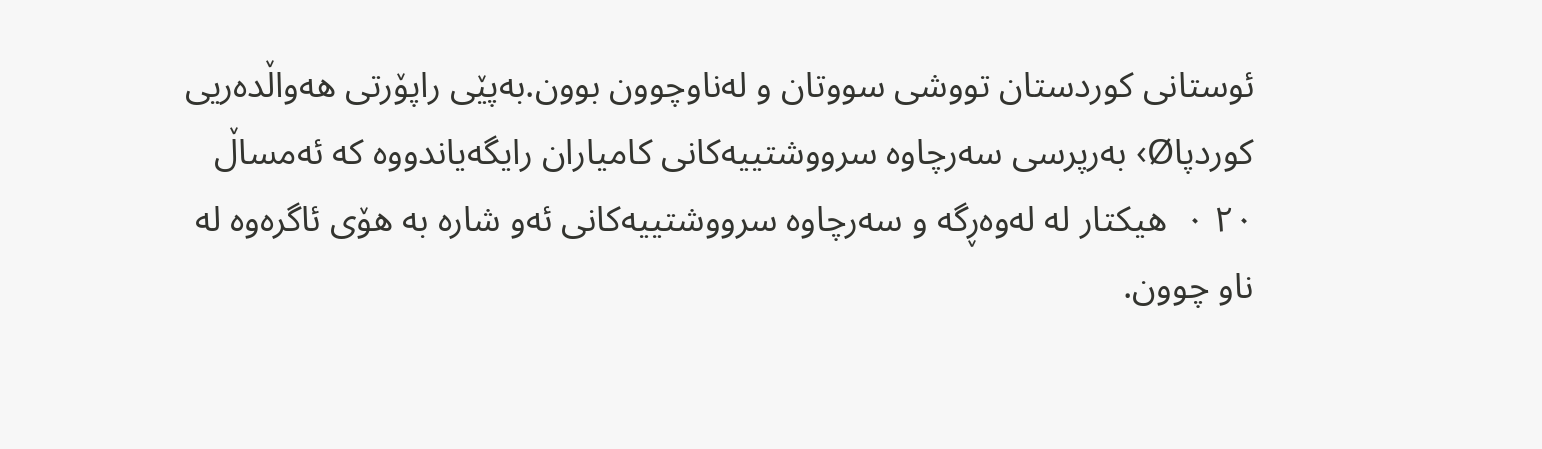ئوستانی کوردستان تووشی سووتان و لەناوچوون بوون.بەپێی راپۆرتی هەواڵدەریی کوردپاØ› بەرپرسی سەرچاوە سرووشتییەکانی کامیاران رایگەیاندووە کە ئەمساڵ ٢٠ ٠  هیکتار لە لەوەڕگە و سەرچاوە سرووشتییەکانی ئەو شارە بە هۆی ئاگرەوە لە ناو چوون.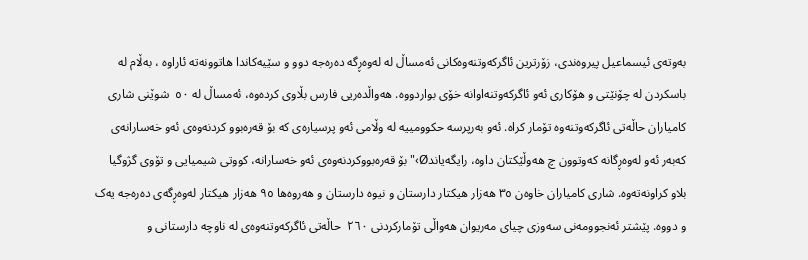بەوتەی ئیسماعیل پیروەندی، زۆرترین ئاگرکەوتنەوەکانی ئەمساڵ لە لەوەڕگە دەرەجە دوو و سێیەکاندا هاتوونەتە ئاراوە ، بەڵام لە باسکردن لە چۆنێتی و هۆکاری ئەو ئاگرکەوتنەاوانە خۆی بواردووە. هەواڵدەریی فارس بڵاوی کردەوە، ئەمساڵ لە ٥٠  شوێنی شاری کامیاران حاڵەتی ئاگرکەوتنەوە تۆمار کراە. ئەو بەرپرسە حکوومییە لە وڵامی ئەو پرسیارەی کە بۆ قەرەبوو کردنەوەی ئەو خەسارانەی کەبەر ئەو لەوەڕگانە کەوتوون چ هەوڵێکتان داوە، رایگەیاندØ›" بۆ قەرەبووکردنەوەی ئەو خەسارانە، کووتی شیمیایی و تۆوی گژوگیا بلاو کراونەتەوە. شاری کامیاران خاوەن ٣٥ هەزار هیکتار دارستان و نیوە دارستان و هەروەها ٩٥ هەزار هیکتار لەوەڕگەی دەرەجە یەک و دووە. پێشتر ئەنجوومەنی سەوزی چیای مەریوان هەواڵی تۆمارکردنی ٢٦٠  حاڵەتی ئاگرکەوتنەوەی لە ناوچە دارستانی و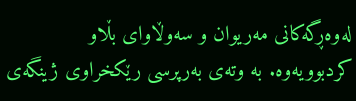لەوەڕگەکانی مەریوان و سەوڵاوای بڵاو کردبوویەوە. بە وتەی بەرپرسی رێکخراوی ژینگەی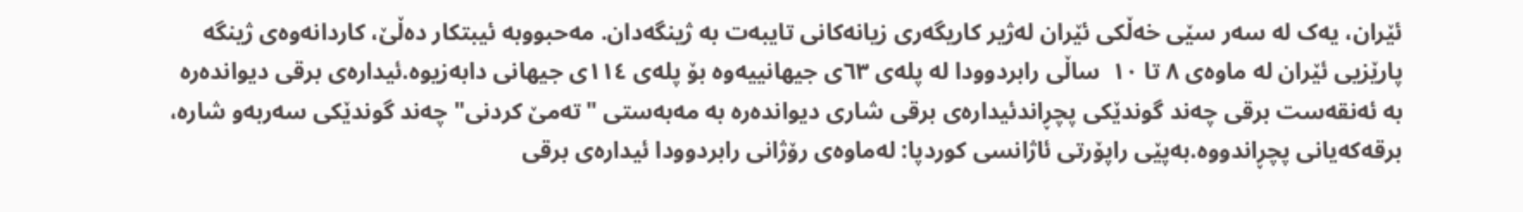ئێران، یەک لە سەر سێی خەڵکی ئێران لەژیر کاریگەری زیانەکانی تایبەت بە ژینگەدان. مەحبووبە ئیبتکار دەڵێ، کاردانەوەی ژینگە پارێزیی ئێران لە ماوەی ٨ تا ١٠  ساڵی رابردوودا لە پلەی ٦٣ی جیهانییەوە بۆ پلەی ١١٤ی جیهانی دابەزیوە.ئیدارەی برقی دیواندەرە بە ئەنقەست برقی چەند گوندێکی پچڕاندئیدارەی برقی شاری دیواندەرە بە مەبەستی "تەمێ کردنی" چەند گوندێکی سەربەو شارە، برقەکەیانی پچڕاندووە.بەپێی راپۆرتی ئاژانسی کوردپا: لەماوەی رۆژانی رابردوودا ئیدارەی برقی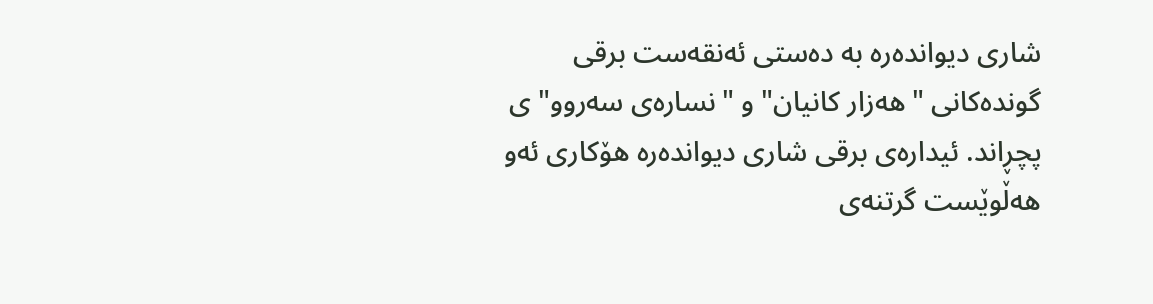شاری دیواندەرە بە دەستی ئەنقەست برقی گوندەکانی "هەزار کانیان" و "نسارەی سەروو"ی پچڕاند. ئیدارەی برقی شاری دیواندەرە هۆکاری ئەو هەڵوێست گرتنەی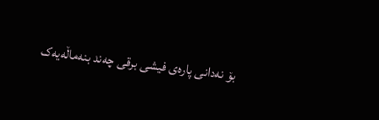بۆ نەدانی پارەی فیشی برقی چەند بنەماڵەیەک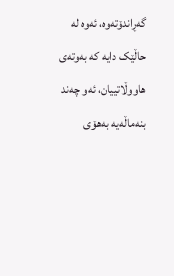گەڕاندۆتەوە، ئەوە لە حاڵێک دایە کە بەوتەی هاووڵاتییان، ئەو چەند بنەماڵەیە بەهۆی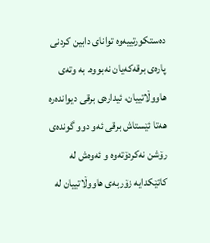دەستکورتییەوە توانای دابین کردنی پارەی برقەکەیان نەبووە. بە وتەی هاووڵاتییان، ئیدارەی برقی دیواندەرە هەتا ئێستاش برقی ئەو دوو گوندەی رۆشن نەکردۆتەوە و ئەوەش لە کاتێکدایە زۆربەی هاووڵاتییان لە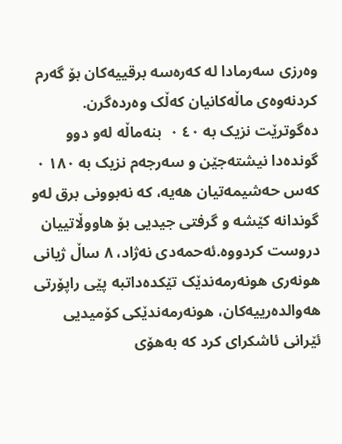وەرزی سەرمادا لە کەرەسە برقییەکان بۆ گەرم کردنەوەی ماڵەکانیان کەڵک وەردەگرن. دەگوترێت نزیک بە ٤٠ ٠  بنەماڵە لەو دوو گوندەدا نیشتەجێن و سەرجەم نزیک بە ١٨٠ ٠  کەس حەشیمەتیان هەیە، کە نەبوونی برق لەو گوندانە کێشە و گرفتی جیدیی بۆ هاووڵاتییان دروست کردووە.ئه‌‌‌حمه‌‌‌دی‌ نه‌‌‌ژاد، ٨ ساڵ‌ ژیانی‌ هونه‌‌‌ری‌ هونه‌‌‌رمه‌‌‌ندێک تێکده‌‌‌داتبه‌‌‌ پێى راپۆرتى هه‌‌‌والده‌‌‌رییه‌‌‌کان، هونه‌‌‌رمه‌‌‌ندێکی‌ کۆمیدیی‌ ئێرانی‌ ئاشکرای‌ کرد که‌‌‌ به‌‌‌هۆی‌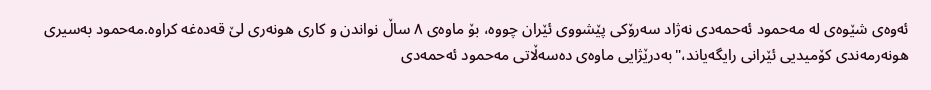ئه‌‌‌وه‌‌‌ی‌ شێوه‌‌‌ی‌ له‌‌‌ مه‌‌‌حمود ئه‌‌‌حمه‌‌‌دی‌ نه‌‌‌ژاد سه‌‌‌رۆکی‌ پێشووی‌ ئێران چووه‌‌‌، بۆ ماوه‌‌‌ی‌ ٨ ساڵ‌ نواندن و کاری‌ هونه‌‌‌ری‌ لێ قه‌‌‌ده‌‌‌غه‌‌‌ کراوه‌‌‌.مه‌‌‌حمود به‌‌‌سیری‌ هونه‌‌‌رمه‌‌‌ندی کۆمیدیی‌ ئێرانی‌ رایگه‌‌‌یاند،"به‌‌‌درێژایی ماوه‌‌‌ی‌ ده‌‌‌سه‌‌‌ڵاتی‌ مه‌‌‌حمود ئه‌‌‌حمه‌‌‌دی‌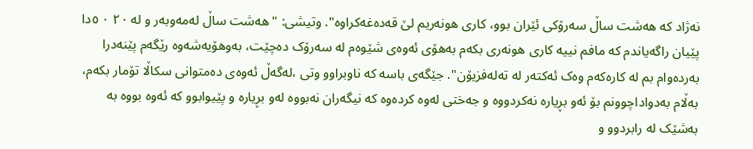نه‌‌‌ژاد که‌‌‌ هه‌‌‌شت ساڵ‌ سه‌‌‌رۆکی‌ ئێران بوو، کاری‌ هونه‌‌‌ریم لێ‌ قه‌‌‌ده‌‌‌غه‌‌‌کراوه‌‌‌". وتیشی‌: "هه‌‌‌شت ساڵ‌ له‌‌‌مه‌‌‌وبه‌‌‌ر و له‌‌‌ ٢٠ ٠ ٥دا پێیان راگه‌‌‌یاندم که‌‌‌ مافم نییه‌‌‌ کاری‌ هونه‌‌‌ری‌ بکه‌‌‌م به‌‌‌هۆی‌ ئه‌‌‌وه‌‌‌ی‌ شێوه‌‌‌م له‌‌‌ سه‌‌‌رۆک ده‌‌‌چێت، به‌‌‌وهۆیه‌‌‌شه‌‌‌وه‌‌‌ رێگه‌‌‌م پێنه‌‌‌درا به‌‌‌رده‌‌‌وام بم له‌‌‌ کاره‌‌‌که‌‌‌م وه‌‌‌ک ئه‌‌‌کته‌‌‌ر له‌‌‌ ته‌‌‌له‌‌‌فزیۆن". جێگه‌‌‌ى باسه‌‌‌ که‌‌‌ ناوبراوو وتى ،له‌‌‌گه‌‌‌ڵ‌ ئه‌‌‌وه‌‌‌ی‌ ده‌‌‌متوانی‌ سکاڵا تۆمار بکه‌‌‌م، به‌‌‌ڵام به‌‌‌دواداچوونم بۆ ئه‌‌‌و بڕیاره‌‌‌ نه‌‌‌کردووه‌‌‌ و جه‌‌‌ختی‌ له‌‌‌وه‌‌‌ کرده‌‌‌وه‌‌‌ که‌‌‌ نیگه‌‌‌ران نه‌‌‌بووه‌‌‌ له‌‌‌و بڕیاره‌‌‌ و پێیوابوو که‌‌‌ ئه‌‌‌وه‌‌‌ بووه‌‌‌ به‌‌‌ به‌‌‌شێک له‌‌‌ رابردوو و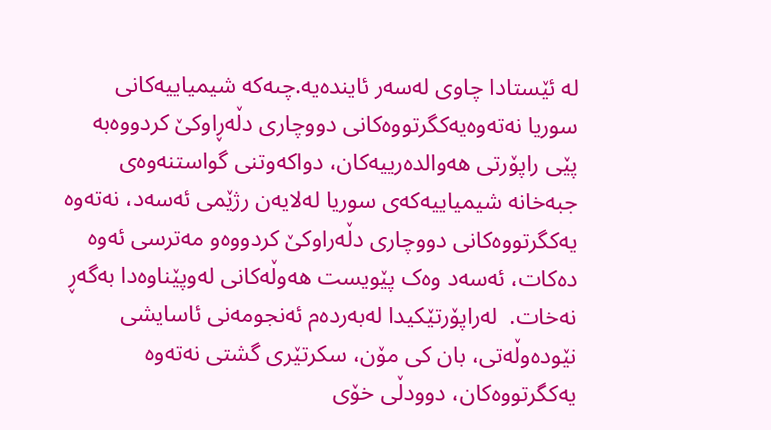له‌‌‌ ئێستادا چاوی‌ له‌‌‌سه‌‌‌ر ئاینده‌‌‌یه‌‌‌.چىه‌‌‌که‌‌‌ شیمیاییه‌‌‌کانى سوریا نه‌‌‌ته‌‌‌وه‌‌‌یه‌‌‌کگرتووه‌‌‌کانی دووچاری دڵه‌‌‌ڕاوکێ کردووه‌‌‌به‌‌‌ پێى راپۆرتى هه‌‌‌والده‌‌‌رییه‌‌‌کان، دواکه‌‌‌وتنی گواستنه‌‌‌وه‌‌‌ی جبه‌‌‌خانه‌‌‌ شیمیاییه‌‌‌که‌‌‌ی سوریا له‌‌‌لایه‌‌‌ن رژێمی ئه‌‌‌سه‌‌‌د، نه‌‌‌ته‌‌‌وه‌‌‌ یه‌‌‌کگرتووه‌‌‌کانی دووچاری دڵه‌‌‌راوکێ کردووه‌‌‌و مه‌‌‌ترسی ئه‌‌‌وه‌‌‌ ده‌‌‌کات، ئه‌‌‌سه‌‌‌د وه‌‌‌ک پێویست هه‌‌‌وڵه‌‌‌کانی له‌‌‌وپێناوه‌‌‌دا به‌‌‌گه‌‌‌ڕ نه‌‌‌خات.  له‌‌‌راپۆرتێکیدا له‌‌‌به‌‌‌رده‌‌‌م ئه‌‌‌نجومه‌‌‌نی ئاسایشی نێوده‌‌‌وڵه‌‌‌تی، بان کی مۆن، سکرتێری گشتی نه‌‌‌ته‌‌‌وه‌‌‌ یه‌‌‌کگرتووه‌‌‌کان، دوودڵی خۆی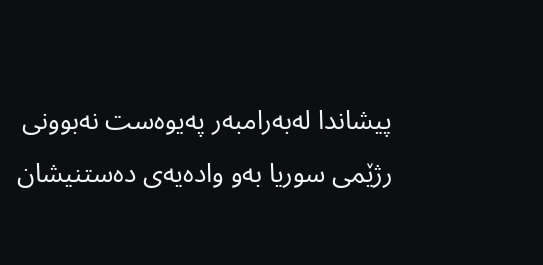پیشاندا له‌‌‌به‌‌‌رامبه‌‌‌ر په‌‌‌یوه‌‌‌ست نه‌‌‌بوونی رژێمی سوریا به‌‌‌و واده‌‌‌یه‌‌‌ی ده‌‌‌ستنیشان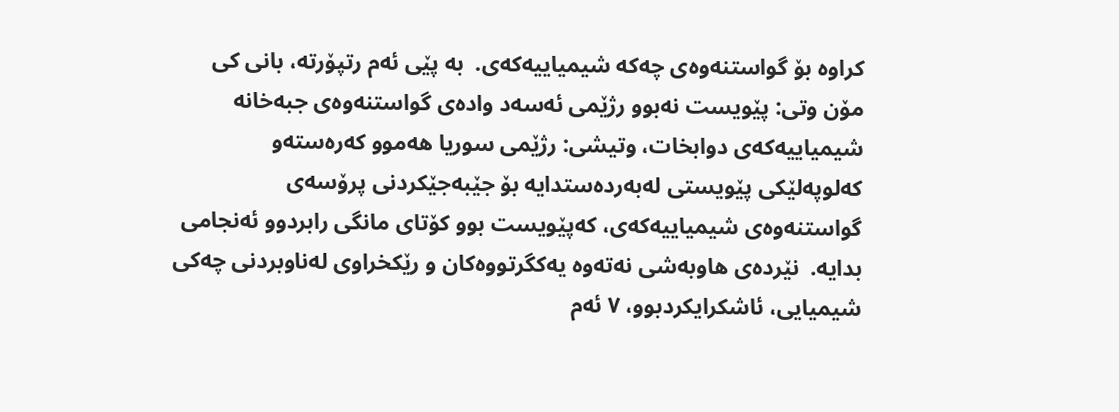کراوه‌‌‌ بۆ گواستنه‌‌‌وه‌‌‌ی چه‌‌‌که‌‌‌ شیمیاییه‌‌‌که‌‌‌ی.  به‌‌‌ پێی ئه‌‌‌م رتپۆرته‌‌‌، بانی کی مۆن وتی: پێویست نه‌‌‌بوو رژێمی ئه‌‌‌سه‌‌‌د واده‌‌‌ی گواستنه‌‌‌وه‌‌‌ی جبه‌‌‌خانه‌‌‌ شیمیاییه‌‌‌که‌‌‌ی دوابخات، وتیشی: رژێمی سوریا هه‌‌‌موو که‌‌‌ره‌‌‌سته‌‌‌و که‌‌‌لوپه‌‌‌لێکی پێویستی له‌‌‌به‌‌‌رده‌‌‌ستدایه‌‌‌ بۆ جێبه‌‌‌جێکردنی پرۆسه‌‌‌ی گواستنه‌‌‌وه‌‌‌ی شیمیاییه‌‌‌که‌‌‌ی، که‌‌‌پێویست بوو کۆتای مانگی رابردوو ئه‌‌‌نجامی بدایه‌‌‌.  نێرده‌‌‌ی هاوبه‌‌‌شی نه‌‌‌ته‌‌‌وه‌‌‌ یه‌‌‌کگرتووه‌‌‌کان و رێکخراوی له‌‌‌ناوبردنی چه‌‌‌کی شیمیایى، ئاشکرایکردبوو، ٧ ئه‌‌‌م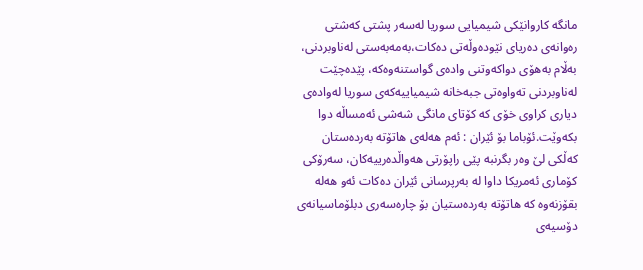مانگه‌‌‌ کاروانێکی شیمیایى سوریا له‌‌‌سه‌‌‌ر پشتی که‌‌‌شتی ره‌‌‌وانه‌‌‌ی ده‌‌‌ریای نێوده‌‌‌وڵه‌‌‌تی ده‌‌‌کات،به‌‌‌مه‌‌‌به‌‌‌ستی له‌‌‌ناوبردنی، به‌‌‌ڵام به‌‌‌هۆی دواکه‌‌‌وتنی واده‌‌‌ی گواستنه‌‌‌وه‌‌‌که‌‌‌، پێده‌‌‌چێت له‌‌‌ناوبردنی ته‌‌‌واوه‌‌‌تی جبه‌‌‌خانه‌‌‌ شیمیاییه‌‌‌که‌‌‌ی سوریا له‌‌‌واده‌‌‌ی دیاری کراوی خۆی که‌‌‌ کۆتای مانگی شه‌‌‌شی ئه‌‌‌مساڵه‌‌‌ دوا بکه‌‌‌وێت.ئۆباما بۆ ئێران : ئه‌‌‌م هه‌‌‌له‌‌‌ی هاتۆته‌‌‌ به‌‌‌رده‌‌‌ستان که‌‌‌ڵکى لێ وه‌‌‌ر بگرنبه‌‌‌ پێى راپۆرتى هه‌‌‌واڵده‌‌‌رییه‌‌‌کان، سه‌‌‌رۆکی کۆمارى ئه‌‌‌مریکا داوا له‌‌‌ به‌‌‌رپرسانی ئێران ده‌‌‌کات ئه‌‌‌و هه‌‌‌له‌‌‌ بقۆزنه‌‌‌وه‌‌‌ که‌‌‌ هاتۆته‌‌‌ به‌‌‌رده‌‌‌ستیان بۆ چاره‌‌‌سه‌‌‌ری دبلۆماسیانه‌‌‌ی دۆسیه‌‌‌ی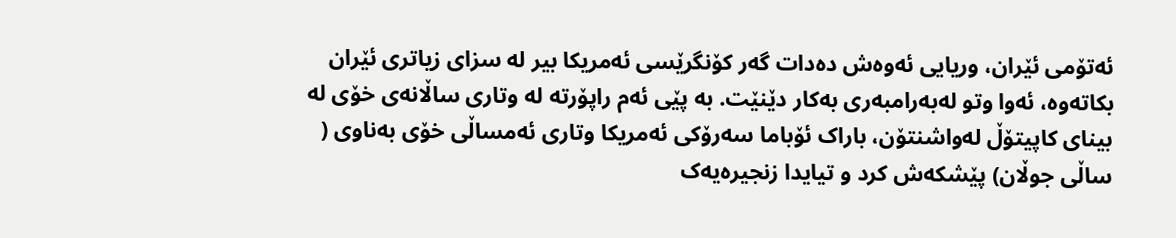ئه‌‌‌تۆمی ئێران، وریایی ئه‌‌‌وه‌‌‌ش ده‌‌‌دات گه‌‌‌ر کۆنگرێسی ئه‌‌‌مریکا بیر له‌‌‌ سزای زیاتری ئێران بکاته‌‌‌وه‌‌‌، ئه‌‌‌وا وتو له‌‌‌به‌‌‌رامبه‌‌‌ری به‌‌‌کار دێنێت. به‌‌‌ پێى ئه‌‌‌م راپۆرته‌‌‌ له‌‌‌ وتاری ساڵانه‌‌‌ی خۆی له‌‌‌ بینای کاپیتۆڵ له‌‌‌واشنتۆن، باراک ئۆباما سه‌‌‌رۆکی ئه‌‌‌مریکا وتاری ئه‌‌‌مساڵی خۆی به‌‌‌ناوی ( ساڵی جوڵان) پێشکه‌‌‌ش کرد و تیایدا زنجیره‌‌‌یه‌‌‌ک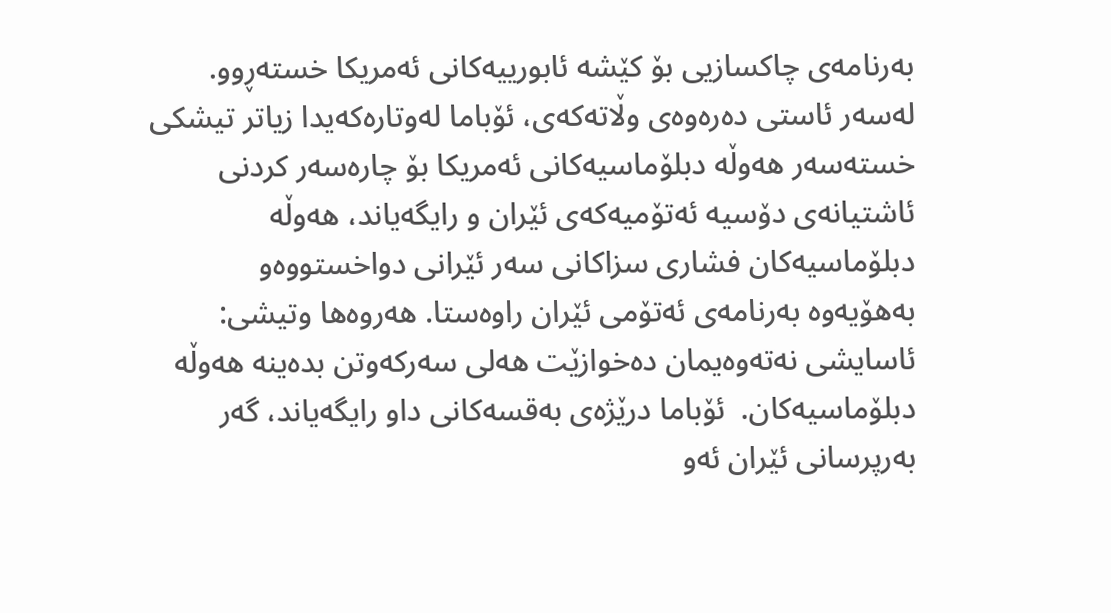به‌‌‌رنامه‌‌‌ی چاکسازیی بۆ کێشه‌‌‌ ئابورییه‌‌‌کانی ئه‌‌‌مریکا خسته‌‌‌ڕوو.  له‌‌‌سه‌‌‌ر ئاستی ده‌‌‌ره‌‌‌وه‌‌‌ی وڵاته‌‌‌که‌‌‌ی، ئۆباما له‌‌‌وتاره‌‌‌که‌‌‌یدا زیاتر تیشکی خسته‌‌‌سه‌‌‌ر هه‌‌‌وڵه‌‌‌ دبلۆماسیه‌‌‌کانی ئه‌‌‌مریکا بۆ چاره‌‌‌سه‌‌‌ر کردنی ئاشتیانه‌‌‌ی دۆسیه‌‌‌ ئه‌‌‌تۆمیه‌‌‌که‌‌‌ی ئێران و رایگه‌‌‌یاند، هه‌‌‌وڵه‌‌‌ دبلۆماسیه‌‌‌کان فشاری سزاکانی سه‌‌‌ر ئێرانی دواخستووه‌‌‌و به‌‌‌هۆیه‌‌‌وه‌‌‌ به‌‌‌رنامه‌‌‌ی ئه‌‌‌تۆمی ئێران راوه‌‌‌ستا. هه‌‌‌روه‌‌‌ها وتیشی: ئاسایشی نه‌‌‌ته‌‌‌وه‌‌‌یمان ده‌‌‌خوازێت هه‌‌‌لی سه‌‌‌رکه‌‌‌وتن بده‌‌‌ینه‌‌‌ هه‌‌‌وڵه‌‌‌ دبلۆماسیه‌‌‌کان.  ئۆباما درێژه‌‌‌ی به‌‌‌قسه‌‌‌کانی داو رایگه‌‌‌یاند، گه‌‌‌ر به‌‌‌رپرسانی ئێران ئه‌‌‌و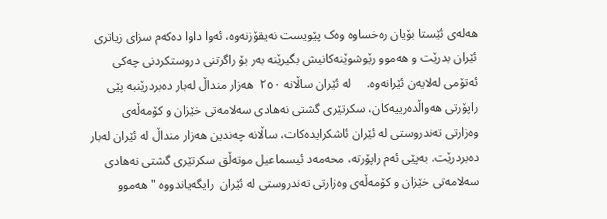هه‌‌‌له‌‌‌ی ئێستا بۆیان ره‌‌‌خساوه‌‌‌ وه‌‌‌ک پێویست نه‌‌‌یقۆزنه‌‌‌وه‌‌‌، ئه‌‌‌وا داوا ده‌‌‌که‌‌‌م سزای زیاتری ئێران بدرێت و هه‌‌‌موو رێوشوێنه‌‌‌کانیش بگیرێنه‌‌‌ به‌‌‌ر بۆ راگرتنی دروستکردنی چه‌‌‌کی ئه‌‌‌تۆمی له‌‌‌لایه‌‌‌ن ئێرانه‌‌‌وه‌‌‌.     لە ئێران ساڵانە ٢٥٠  هەزار منداڵ لەبار دەبردرێنبه‌‌‌ پێى راپۆرتى هه‌‌‌واڵده‌‌‌رییه‌‌‌کان، سکرتێری گشتی نه‌‌‌هادى سەلامەتی خێزان و کۆمەڵەی وەزارتی تەندروستی لە ئێران ئاشکرایدەکات، ساڵانە چەندین هەزار منداڵ لە ئێران لەبار دەبردرێت. بەپێی ئه‌‌‌م راپۆرته‌‌‌، محەمەد ئیسماعیل موتەڵق سکرتێری گشتی نه‌‌‌هادى سەلامەتی خێزان و کۆمەڵەی وەزارتی تەندروستی لە ئێران  رایگەیاندووە "هەموو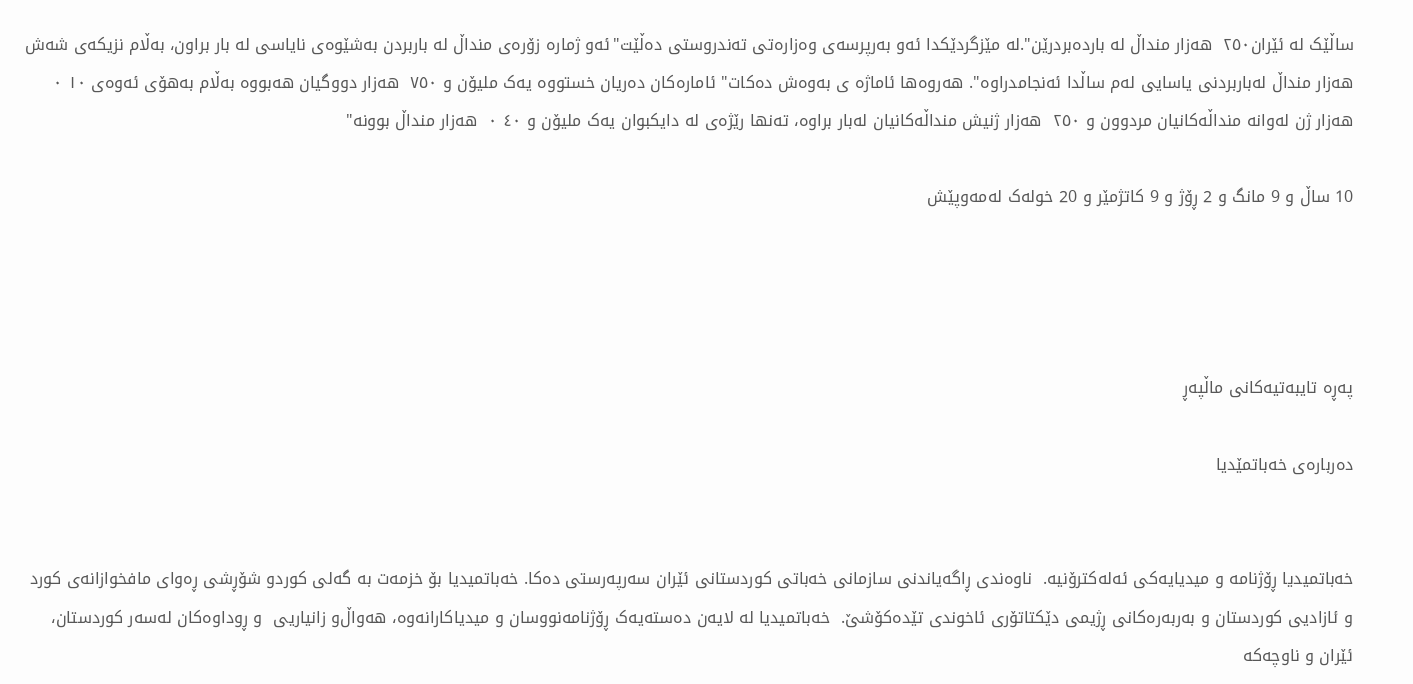ساڵێک لە ئێران٢٥٠  هەزار منداڵ لە باردەبردرێن".لە مێزگردێکدا ئەو بەرپرسەی وەزارەتی تەندروستی دەڵێت"ئەو ژمارە زۆرەی منداڵ لە باربردن بەشێوەی نایاسی لە بار براون، بەڵام نزیکەی شەش هەزار منداڵ لەباربردنی یاسایی لەم ساڵدا ئەنجامدراوە". هه‌‌‌روه‌‌‌ها ئاماژە ى بەوەش دەکات" ئامارەکان دەریان خستووە یەک ملیۆن و ٧٥٠  هەزار دووگیان هەبووە بەڵام بەهۆی ئەوەی ١٠ ٠  هەزار ژن لەوانە منداڵەکانیان مردوون و ٢٥٠  هەزار ژنیش منداڵەکانیان لەبار براوە، تەنها رێژەی لە دایکبوان یەک ملیۆن و ٤٠ ٠  هەزار منداڵ بوونە"

10 ساڵ و 9 مانگ و 2 ڕۆژ و 9 کاتژمێر و 20 خوله‌ک له‌مه‌وپێش‌




په‌ڕه‌ تایبه‌تیه‌کانی ماڵپه‌ڕ

ده‌رباره‌ی خه‌باتمێدیا


خه‌باتمیدیا ڕۆژنامه‌ و میدیایه‌کی ئه‌له‌کترۆنیه‌.  ناوه‌ندی ڕاگه‌یاندنی سازمانی خه‌باتی کوردستانی ئێران سەرپەرستی دەکا. خەباتمیدیا بۆ خزمەت بە گەلی کوردو شۆڕشی ڕەوای مافخوازانەی کورد و ئازادیی کوردستان و بەربەرەکانی ڕژیمی دێکتاتۆری ئاخوندی تێدەکۆشێ.  خەباتمیدیا لە لایەن دەستەیەک ڕۆژنامه‌نووسان و میدیاکارانه‌وه‌، هه‌واڵ‌و زانیاریی  و ڕوداوه‌کان له‌سه‌ر کوردستان، ئێران و ناوچه‌که‌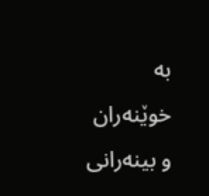به‌ خوێنەران و بینەرانی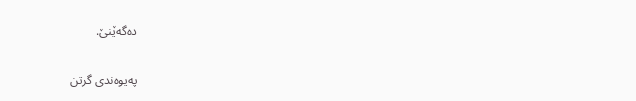دەگەێنێ.

په‌یوه‌ندی گرتن